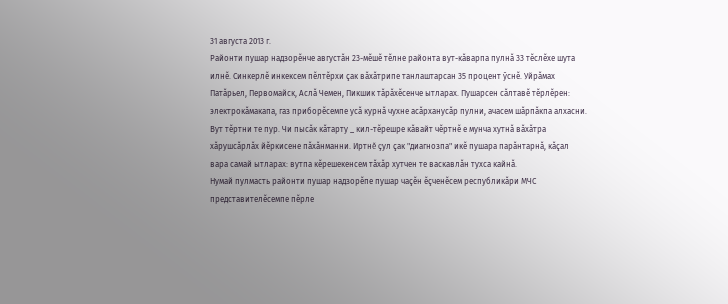31 августа 2013 г.
Районти пушар надзорĕнче августăн 23-мĕшĕ тĕлне районта вут-кăварпа пулнă 33 тĕслĕхе шута илнĕ. Синкерлĕ инкексем пĕлтĕрхи çак вăхăтрипе танлаштарсан 35 процент ỹснĕ. Уйрăмах Патăрьел, Первомайск, Аслă Чемен, Пикшик тăрăхĕсенче ытларах. Пушарсен сăлтавĕ тĕрлĕрен: электрокăмакапа, газ приборĕсемпе усă курнă чухне асăрханусăр пулни, ачасем шăрпăкпа алхасни. Вут тĕртни те пур. Чи пысăк кăтарту _ кил-тĕрешре кăвайт чĕртнĕ е мунча хутнă вăхăтра хăрушсăрлăх йĕркисене пăхăнманни. Иртнĕ çул çак "диагнозпа" икĕ пушара парăнтарнă, кăçал вара самай ытларах: вутпа кĕрешекенсем тăхăр хутчен те васкавлăн тухса кайнă.
Нумай пулмасть районти пушар надзорĕпе пушар чаçĕн ĕçченĕсем республикăри МЧС представителĕсемпе пĕрле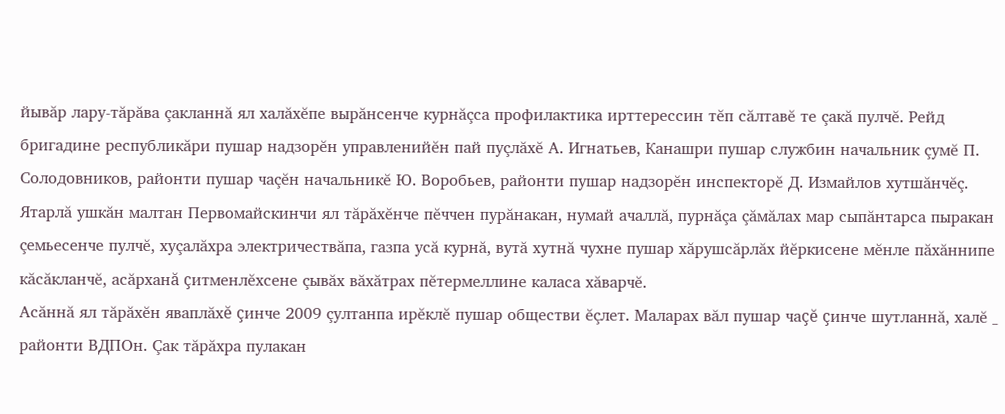йывăр лару-тăрăва çакланнă ял халăхĕпе вырăнсенче курнăçса профилактика ирттерессин тĕп сăлтавĕ те çакă пулчĕ. Рейд бригадине республикăри пушар надзорĕн управленийĕн пай пуçлăхĕ А. Игнатьев, Канашри пушар службин начальник çумĕ П. Солодовников, районти пушар чаçĕн начальникĕ Ю. Воробьев, районти пушар надзорĕн инспекторĕ Д. Измайлов хутшăнчĕç.
Ятарлă ушкăн малтан Первомайскинчи ял тăрăхĕнче пĕччен пурăнакан, нумай ачаллă, пурнăçа çăмăлах мар сыпăнтарса пыракан çемьесенче пулчĕ, хуçалăхра электричествăпа, газпа усă курнă, вутă хутнă чухне пушар хăрушсăрлăх йĕркисене мĕнле пăхăннипе кăсăкланчĕ, асăрханă çитменлĕхсене çывăх вăхăтрах пĕтермеллине каласа хăварчĕ.
Асăннă ял тăрăхĕн яваплăхĕ çинче 2009 çултанпа ирĕклĕ пушар обществи ĕçлет. Маларах вăл пушар чаçĕ çинче шутланнă, халĕ _ районти ВДПОн. Çак тăрăхра пулакан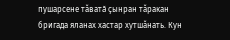пушарсене тăватă çынран тăракан бригада яланах хастар хутшăнать. Кун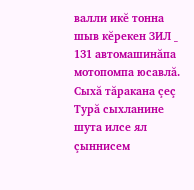валли икĕ тонна шыв кĕрекен ЗИЛ _ 131 автомашинăпа мотопомпа юсавлă. Сыхă тăракана çеç Турă сыхланине шута илсе ял çыннисем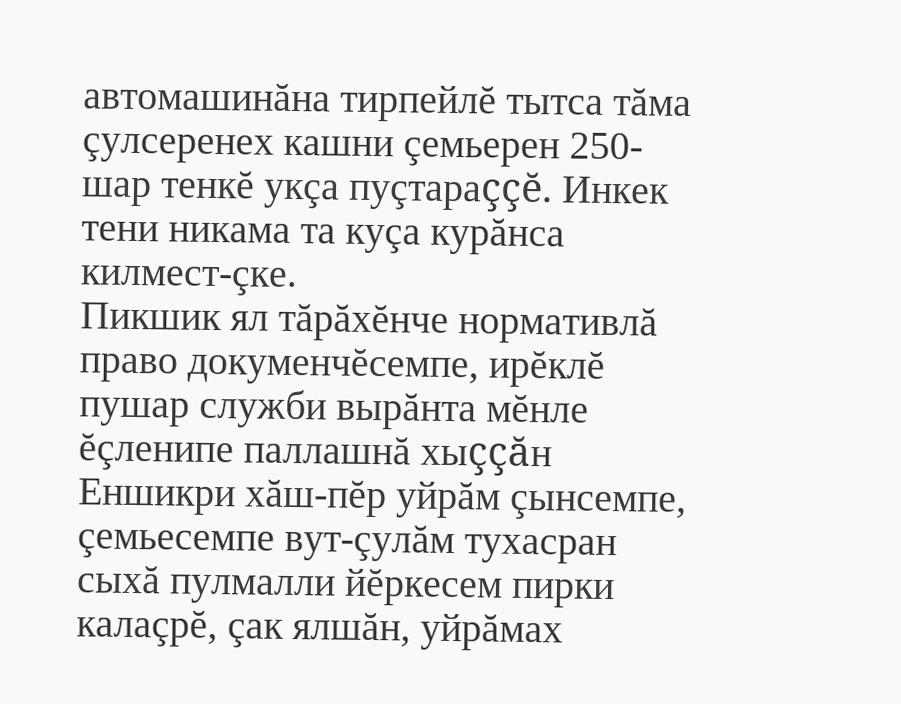автомашинăна тирпейлĕ тытса тăма çулсеренех кашни çемьерен 250-шар тенкĕ укçа пуçтараççĕ. Инкек тени никама та куçа курăнса килмест-çке.
Пикшик ял тăрăхĕнче нормативлă право докуменчĕсемпе, ирĕклĕ пушар служби вырăнта мĕнле ĕçленипе паллашнă хыççăн Еншикри хăш-пĕр уйрăм çынсемпе, çемьесемпе вут-çулăм тухасран сыхă пулмалли йĕркесем пирки калаçрĕ, çак ялшăн, уйрăмах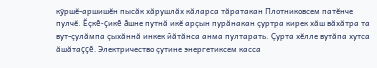кỹршĕ-аршишĕн пысăк хăрушлăх кăларса тăратакан Плотниковсем патĕнче пулчĕ. Ĕçкĕ-çикĕ ăшне путнă икĕ арçын пурăнакан çуртра кирек хăш вăхăтра та вут-çулăмпа çыхăннă инкек йăтăнса анма пултарать. Çурта хĕлле вутăпа хутса ăшăтаççĕ. Электричество çутине энергетиксем касса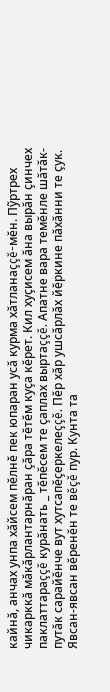кайнă, анчах унпа хăйсем пĕлнĕ пек юпаран усă курма хăтланаççĕ-мĕн. Пỹртрех чикарккă мăкăрлантарнăран çăра тĕтĕм куçа кĕрет. Кил хуçисем ăна вырăн çинчех паклаттараççĕ курăнать _ тĕпĕсем те çаплах выртаççĕ. Апатне вара темĕнле шăтăк-путăк сарайĕнче вут хутсапĕçеркелеççĕ. Пĕр хăр ушсăрлăх йĕркине пăхăнни те çук. Явсан-явсан вĕренĕн те вĕçĕ пур. Кунта та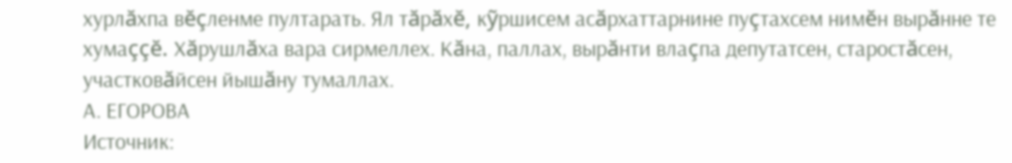хурлăхпа вĕçленме пултарать. Ял тăрăхĕ, кỹршисем асăрхаттарнине пуçтахсем нимĕн вырăнне те хумаççĕ. Хăрушлăха вара сирмеллех. Кăна, паллах, вырăнти влаçпа депутатсен, старостăсен, участковăйсен йышăну тумаллах.
А. ЕГОРОВА
Источник: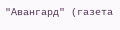"Авангард" (газета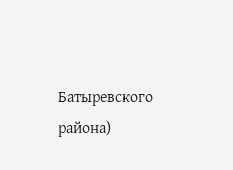Батыревского района)